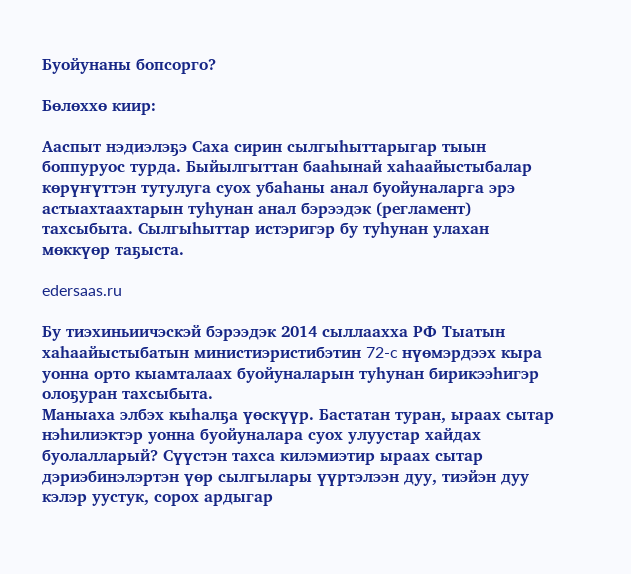Буойунаны бопсорго?

Бөлөххө киир:

Ааспыт нэдиэлэҕэ Саха сирин сылгыһыттарыгар тыын боппуруос турда. Быйылгыттан бааһынай хаһаайыстыбалар көрүҥүттэн тутулуга суох убаһаны анал буойуналарга эрэ астыахтаахтарын туһунан анал бэрээдэк (регламент) тахсыбыта. Сылгыһыттар истэригэр бу туһунан улахан мөккүөр таҕыста.

edersaas.ru

Бу тиэхиньиичэскэй бэрээдэк 2014 сыллаахха РФ Тыатын хаһаайыстыбатын министиэристибэтин 72-c нүөмэрдээх кыра уонна орто кыамталаах буойуналарын туһунан бирикээһигэр олоҕуран тахсыбыта.
Маныаха элбэх кыһалҕа үөскүүр. Бастатан туран, ыраах сытар нэһилиэктэр уонна буойуналара суох улуустар хайдах буолалларый? Сүүстэн тахса килэмиэтир ыраах сытар дэриэбинэлэртэн үөр сылгылары үүртэлээн дуу, тиэйэн дуу кэлэр уустук, сорох ардыгар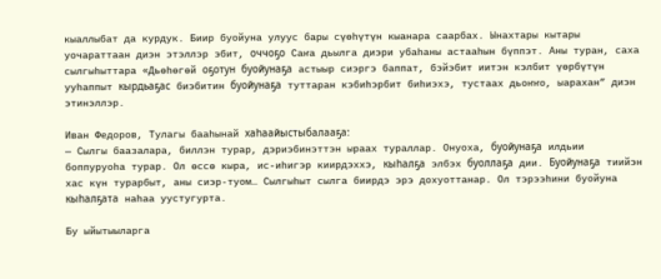кыаллыбат да курдук. Биир буойуна улуус бары сүөһүтүн кыанара саарбах. Ынахтары кытары уочараттаан диэн этэллэр эбит, оччоҕо Саҥа дьылга диэри убаһаны астааһын бүппэт. Аны туран, саха сылгыһыттара «Дьөһөгөй оҕотун буойунаҕа астыыр сиэргэ баппат, бэйэбит иитэн кэлбит үөрбүтүн ууһаппыт кырдьаҕас биэбитин буойунаҕа туттаран кэбиһэрбит биһиэхэ, тустаах дьоҥҥо, ыарахан” диэн этинэллэр.

Иван Федоров, Тулагы бааһынай хаһаайыстыбалааҕа:
— Сылгы баазалара, биллэн турар, дэриэбинэттэн ыраах тураллар. Онуоха, буойунаҕа илдьии боппуруоһа турар. Ол өссө кыра, ис-иһигэр киирдэххэ, кыһалҕа элбэх буоллаҕа дии. Буойунаҕа тиийэн хас күн турарбыт, аны сиэр-туом… Сылгыһыт сылга биирдэ эрэ дохуоттанар. Ол тэрээһини буойуна кыһалҕата наһаа уустугурта.

Бу ыйытыыларга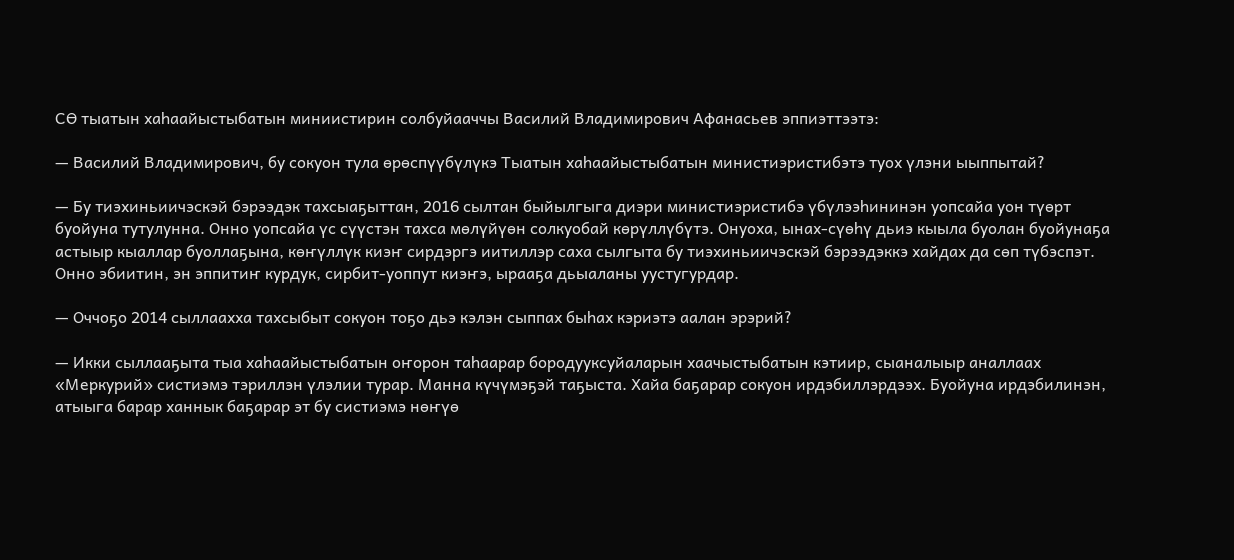СӨ тыатын хаһаайыстыбатын миниистирин солбуйааччы Василий Владимирович Афанасьев эппиэттээтэ:

— Василий Владимирович, бу сокуон тула өрөспүүбүлүкэ Тыатын хаһаайыстыбатын министиэристибэтэ туох үлэни ыыппытай?

— Бу тиэхиньиичэскэй бэрээдэк тахсыаҕыттан, 2016 сылтан быйылгыга диэри министиэристибэ үбүлээһининэн уопсайа уон түөрт буойуна тутулунна. Онно уопсайа үс сүүстэн тахса мөлүйүөн солкуобай көрүллүбүтэ. Онуоха, ынах-сүөһү дьиэ кыыла буолан буойунаҕа астыыр кыаллар буоллаҕына, көҥүллүк киэҥ сирдэргэ иитиллэр саха сылгыта бу тиэхиньиичэскэй бэрээдэккэ хайдах да сөп түбэспэт. Онно эбиитин, эн эппитиҥ курдук, сирбит-уоппут киэҥэ, ырааҕа дьыаланы уустугурдар.

— Оччоҕо 2014 сыллаахха тахсыбыт сокуон тоҕо дьэ кэлэн сыппах быһах кэриэтэ аалан эрэрий?

— Икки сыллааҕыта тыа хаһаайыстыбатын оҥорон таһаарар бородууксуйаларын хаачыстыбатын кэтиир, сыаналыыр аналлаах «Меркурий» систиэмэ тэриллэн үлэлии турар. Манна күчүмэҕэй таҕыста. Хайа баҕарар сокуон ирдэбиллэрдээх. Буойуна ирдэбилинэн, атыыга барар ханнык баҕарар эт бу систиэмэ нөҥүө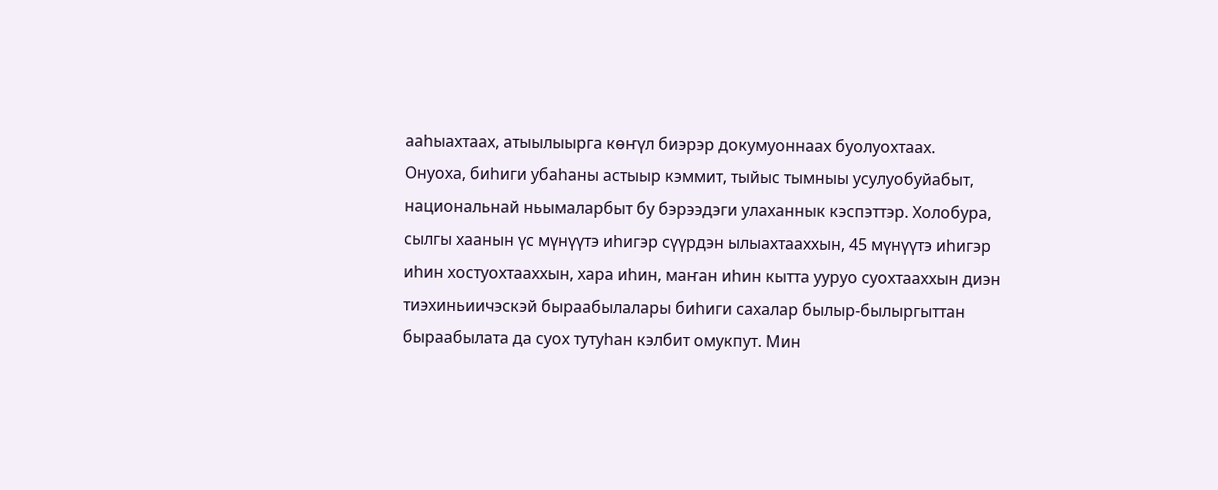ааһыахтаах, атыылыырга көҥүл биэрэр докумуоннаах буолуохтаах.
Онуоха, биһиги убаһаны астыыр кэммит, тыйыс тымныы усулуобуйабыт, национальнай ньымаларбыт бу бэрээдэги улаханнык кэспэттэр. Холобура, сылгы хаанын үс мүнүүтэ иһигэр сүүрдэн ылыахтааххын, 45 мүнүүтэ иһигэр иһин хостуохтааххын, хара иһин, маҥан иһин кытта ууруо суохтааххын диэн тиэхиньиичэскэй быраабылалары биһиги сахалар былыр-былыргыттан быраабылата да суох тутуһан кэлбит омукпут. Мин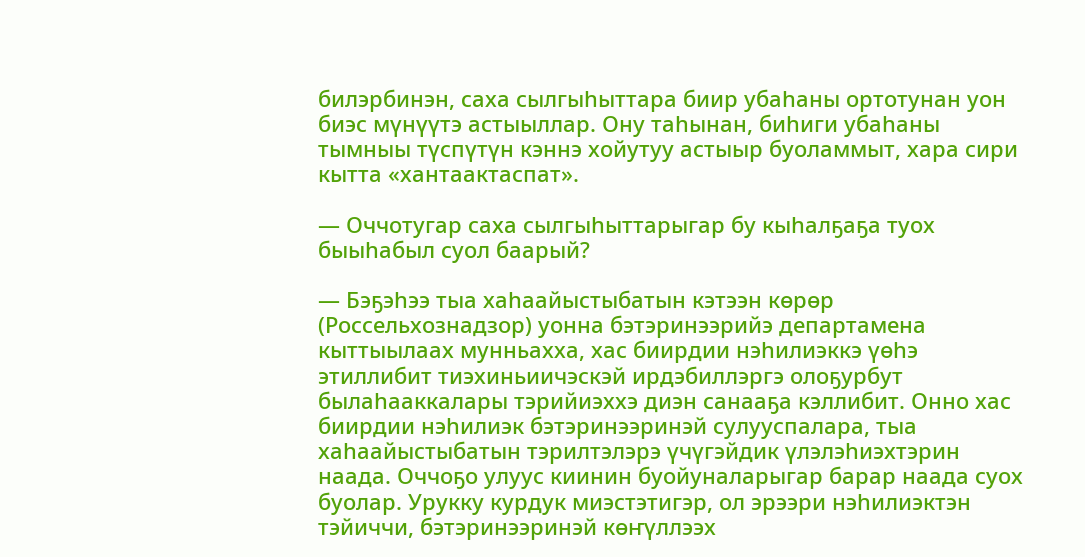билэрбинэн, саха сылгыһыттара биир убаһаны ортотунан уон биэс мүнүүтэ астыыллар. Ону таһынан, биһиги убаһаны тымныы түспүтүн кэннэ хойутуу астыыр буоламмыт, хара сири кытта «хантаактаспат».

— Оччотугар саха сылгыһыттарыгар бу кыһалҕаҕа туох быыһабыл суол баарый?

— Бэҕэһээ тыа хаһаайыстыбатын кэтээн көрөр (Россельхознадзор) уонна бэтэринээрийэ департамена кыттыылаах мунньахха, хас биирдии нэһилиэккэ үөһэ этиллибит тиэхиньиичэскэй ирдэбиллэргэ олоҕурбут былаһааккалары тэрийиэххэ диэн санааҕа кэллибит. Онно хас биирдии нэһилиэк бэтэринээринэй сулууспалара, тыа хаһаайыстыбатын тэрилтэлэрэ үчүгэйдик үлэлэһиэхтэрин наада. Оччоҕо улуус киинин буойуналарыгар барар наада суох буолар. Урукку курдук миэстэтигэр, ол эрээри нэһилиэктэн тэйиччи, бэтэринээринэй көҥүллээх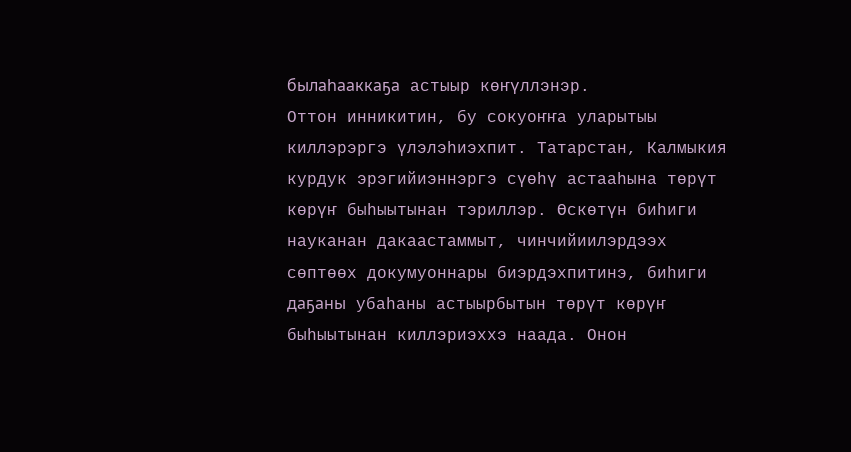былаһааккаҕа астыыр көҥүллэнэр.
Оттон инникитин, бу сокуоҥҥа уларытыы киллэрэргэ үлэлэһиэхпит. Татарстан, Калмыкия курдук эрэгийиэннэргэ сүөһү астааһына төрүт көрүҥ быһыытынан тэриллэр. Өскөтүн биһиги науканан дакаастаммыт, чинчийиилэрдээх сөптөөх докумуоннары биэрдэхпитинэ, биһиги даҕаны убаһаны астыырбытын төрүт көрүҥ быһыытынан киллэриэххэ наада. Онон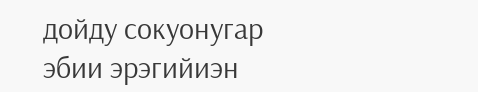дойду сокуонугар эбии эрэгийиэн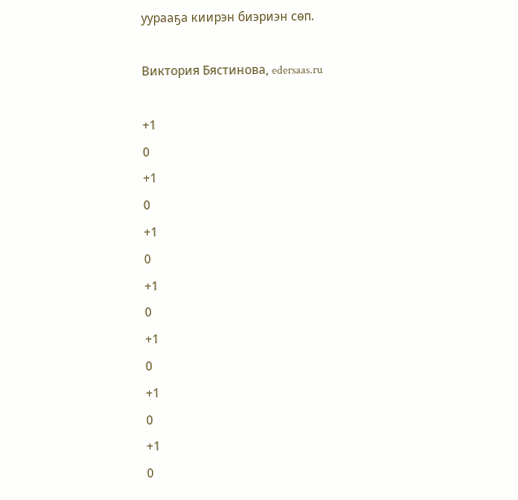уурааҕа киирэн биэриэн сөп.

Виктория Бястинова, edersaas.ru

+1
0
+1
0
+1
0
+1
0
+1
0
+1
0
+1
0